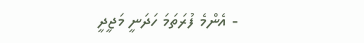- އެންމެ ފުރަތަމަ ހަދަނީ މަޖީދީ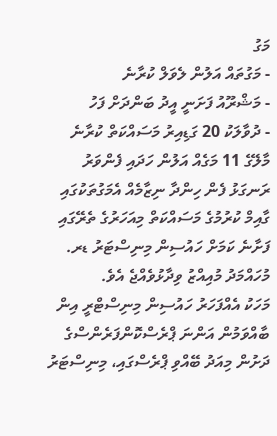މަގު
- މަގުތައް އަލުން ލެވަލް ކުރާނެ
- މަޝްރޫއު ފަށަނީ އީދު ބަންދަށް ފަހު
- ދުވާލަކު 20 ގަޑިއިރު މަސައްކަތް ކުރާނެ
މާލޭގެ 11 މަގެއް އަލުން ހަދައި ފެންވަރު ރަނގަޅު ފެން ހިންދާ ނިޒާމެއް އެމަގުތަކުގައި ގާއިމް ކުރުމުގެ މަސައްކަތް މިއަހަރުގެ ތެރޭގައި ފަށާނެ ކަމަށް ހައުސިން މިނިސްޓަރު ޑރ. މުހައްމަދު މުއިއްޒު ވިދާޅުވެއްޖެ އެވެ.
މަހަކު އެއްފަހަރު ހައުސިން މިނިސްޓްރީ އިން ބާއްވަމުން އަންނަ ޕްރެސްކޮންފަރެންސްގެ ދަށުން މިއަދު ބޭއްވި ޕްރެސްގައި، މިނިސްޓަރު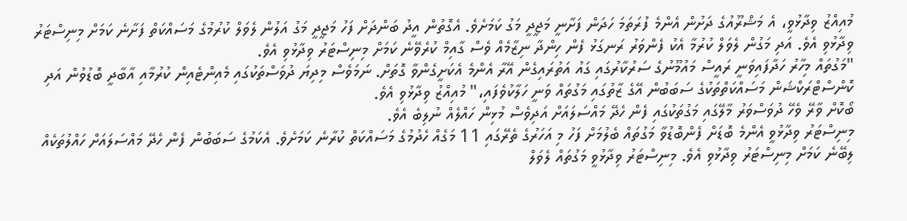މުއިއްޒު ވިދާޅުވީ، އެ މަޝްރޫއުގެ ދަށުން އެންމެ ފުރަތަމަ ހަދަން ފަށާނީ މަޖީދީ މަގު ކަމަށެވެ. އެގޮތުން އީދު ބަންދަށް ފަހު މަޖީދީ މަގު އަލުން ލެވަލް ކުރުމުގެ މަސައްކަތް ފަށާނެ ކަމަށް މިނިސްޓަރު ވިދާޅުވި އެވެ. އަދި މަގުން ލެވަލް ކުރުމާ އެކު ފެންވަރު ރަނގަޅު ފެން ހިންދާ ނިޒާމެއް ވެސް ގާއިމް ކުރެވޭނެ ކަމަށް މިނިސްޓަރު ވިދާޅުވި އެވެ.
"މަގުތައް މިހާރު ހަދާފައިވަނީ ރައީސް މައުމޫނުގެ ސަރުކާރުގައި ގައު އަތުރައިގެން އޭރާ އެންމެ އެކަށީގެންވާ ގޮތަށް. ނަމަވެސް މިދިޔަ ދުވަސްތަކުގައި މެއިންޓެއިން ކުރުމާއި އާބާދީ ބޮޑުވުން އަދި ކޮންސްޓްރަކްޝަން މަސައްކަތްތަކުގެ ސަބަބުން އޭގެ ޒާތުގައި މަގުތައް ވަނީ ހަލާކުވެފައި،" މުއިއްޒު ވިދާޅުވި އެވެ.
ބޯކޮށް ވާރޭ ވެހޭ ދުވަސްވަރު މާލޭގައި މަގުތަކުގައި ފެން ހެދޭ މައްސަލައަށް އަދިވެސް މުޅިން ހައްލެއް ނުލިބެ އެވެ.
މިނިސްޓަރު ވިދާޅުވީ އެންމެ ބޮޑަށް ފެންބޮޑުވާ މަގުތައް ބެލުމަށް ފަހު މި އަހަރުގެ ތެރޭގައި 11 މަގެއް ހެދުމުގެ މަސައްކަތް ކުރާނެ ކަމަށެވެ. އެކަމުގެ ސަބަބުން ފެން ހެދޭ މައްސަލައަށް ހައްލުތަކެއް ލިބޭނެ ކަމަށް މިނިސްޓަރު ވިދާޅުވި އެވެ. މިނިސްޓަރު ވިދާޅުވީ މަގުތައް ލެވަލް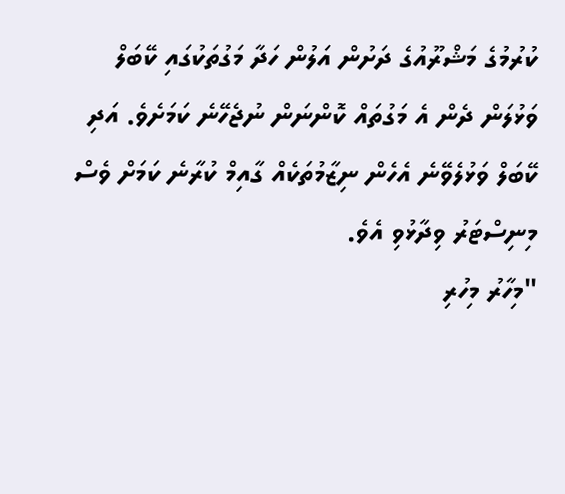ކުރުމުގެ މަޝްރޫއުގެ ދަށުން އަލުން ހަދާ މަގުތަކުގައި ކޭބަލް ވަޅުލަން ދެން އެ މަގުތައް ކޮންނަން ނުޖެހޭނެ ކަމަށެވެ. އަދި ކޭބަލް ވަޅުލެވޭނެ އެހެން ނިޒާމުތަކެއް ގާއިމް ކުރާނެ ކަމަށް ވެސް މިނިސްޓަރު ވިދާޅުވި އެވެ.
"މިހާރު މިހުރި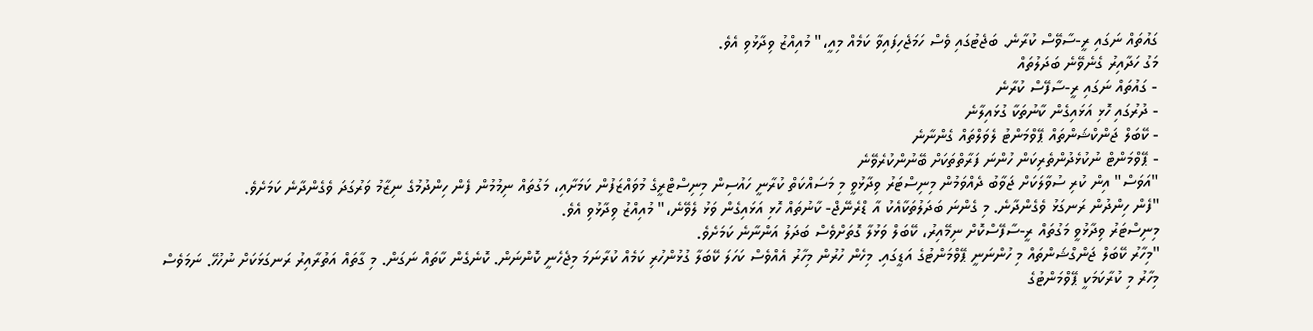ގައުތައް ނަގައި ރީ-ސާވޭސް ކުރާނެ. ބަޖެޓުގައި ވެސް ހަމަޖެހިފައިވާ ކަމެއް މިއީ،" މުއިއްޒު ވިދާޅުވި އެވެ.
މަގު ހަދާއިރު ގެނެވޭނެ ބަދަލުތައް
- ގައުތައް ނަގައި ރީ-ސާފޭސް ކުރާނެ
- ދުރުގައި ހޮޅި އަޅައިގެން ކާނުތަކާ ގުޅައިލާނެ
- ކޭބަލް ޖަންކްޝަންތައް ޕޭވްމަންޓު ލެވަލްތައް ގެންނާނެ
- ޕޭވްމަންޓް ނުކުޅެދުންތެރިކަން ހުންނަ ފަރާތްތަކަށް ބޭނުންކުރެވޭނެ
"އަވަސް" އިން ކުރި ސުވާލަކަށް ޖަވާބު ދެއްވަމުން މިނިސްޓަރު ވިދާޅުވީ މި މަސައްކަތް ކުރާނީ ހައުސިން މިނިސްޓްރީގެ މުވައްޒަފުން ކަމަށާއި، މަގުތައް ނިމުމުން ފެން ހިންދުމުގެ ނިޒާމު ވަރުގަދަ ވެގެންދާނެ ކަމަށެވެ.
"ފެން ހިންދުން ރަނގަޅު ވެގެންދާނެ. މި ގެންނަ ބަދަލުތަކާއެކު އާ ޑްރެނޭޖް- ކާނުތައް ހޮޅި އަޅައިގެން ވަޅު ލެވޭނެ،" މުއިއްޒު ވިދާޅުވި އެވެ.
މިނިސްޓަރު ވިދާޅުވީ މަގުތައް ރީ-ސާފޭސްކޮށް ނިމޭއިރު، ކޭބަލް ވަޅުލާ ގޮތަށްވެސް ބަދަލު އަންނާނެ ކަމަށެވެ.
"މިހާރު ކޭބަލް ޖަންގްޝަންތައް މި ހުންނަނީ ޕޭވްމަންޓުގެ އަޑީގައި. މިހެން ހުރުން މިހާރު އެއްވެސް ކަހަލަ ކޭބަލާ ގުޅުންހުރި ކަމެއް ކުރާނަމަ މިޖެހެނީ ކޮންނަން. ކޮނެގެން ކާތައް ނަގަން. މި ގާތައް އަތުރާއިރު ރަނގަޅަކަށް ނުހުހޭ. ނަމަވެސް މިހާރު މި ކުރާކަމަކީ ޕޭވްމަންޓުގެ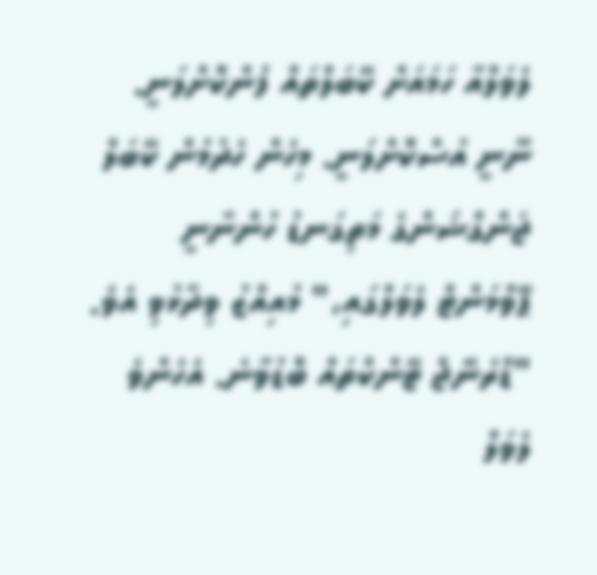ލެވަލްއާ ހަމައަށް ކޭބަލްތައް ފުންކޮށްލަނީ. ނޫނީ އުސްކޮށްލަނީ. މިހެން ހެދުމުން ކޭބަލް ޖަންގްޝަންގެ މަތިގަނޑު ހުންނާނީ ޕޭވްމަންޓް ލެވަލްގައި،" މުއިއްޒު ވިދާޅުވި އެވެ.
"ޑްރެނޭޖް ޓޭންކްތައް ބޮޑުވާނެ. އެހެންވެ ލެވަލް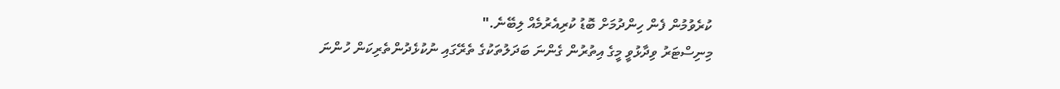ކުރެވުމުން ފެން ހިންދުމަށް ބޮޑު ކުރިއެރުމެއް ލިބޭނެ."
މިނިސްޓަރު ވިދާޅުވީ މީގެ އިތުރުން ގެންނަ ބަދަލުތަކުގެ ތެރޭގައި ނުކުޅެދުންތެރިކަން ހުންނަ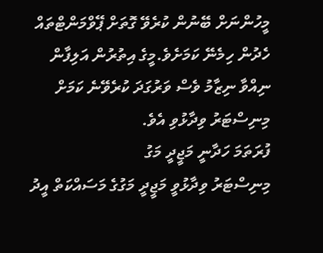މީހުންނަށް ބޭނުން ކުރެވޭ ގޮތަށް ޕޭވްމަންޓްތައް ހެދުން ހިމެނޭ ކަމަށެވެ.މީގެ އިތުރުން އަލިފާން ނިއްވާ ނިޒާމު ވެސް ވަރުގަދަ ކުރެވޭނެ ކަމަށް މިނިސްޓަރު ވިދާޅުވި އެވެ.
ފުރަތަމަ ހަދާނީ މަޖީދީ މަގު
މިނިސްޓަރު ވިދާޅުވީ މަޖީދީ މަގުގެ މަސައްކަތް އީދު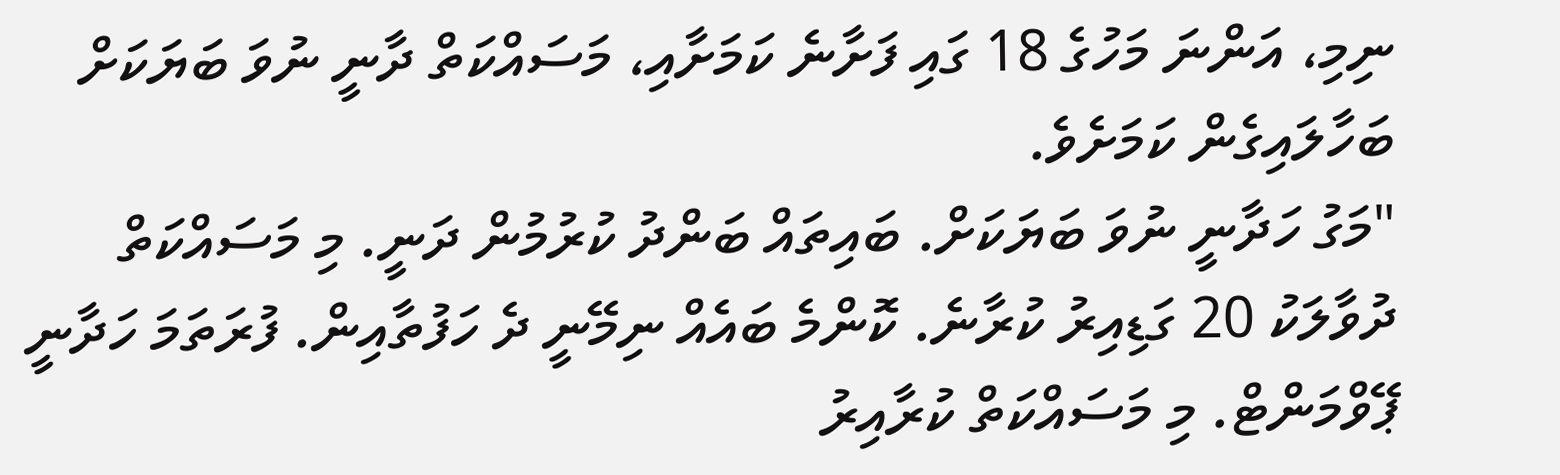ނިމި، އަންނަ މަހުގެ 18 ގައި ފަށާނެ ކަމަށާއި، މަސައްކަތް ދާނީ ނުވަ ބަޔަކަށް ބަހާލައިގެން ކަމަށެވެ.
"މަގު ހަދާނީ ނުވަ ބަޔަކަށް. ބައިތައް ބަންދު ކުރުމުން ދަނީ. މި މަސައްކަތް ދުވާލަކު 20 ގަޑިއިރު ކުރާނެ. ކޮންމެ ބައެއް ނިމޭނީ ދެ ހަފުތާއިން. ފުރަތަމަ ހަދާނީ ޕޭވްމަންޓް. މި މަސައްކަތް ކުރާއިރު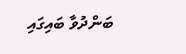ބަންދުވާ ބައިގައި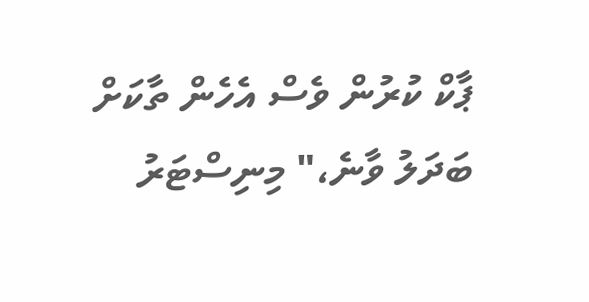ޕާކް ކުރުން ވެސް އެހެން ތާކަށް ބަދަލު ވާނެ،" މިނިސްޓަރު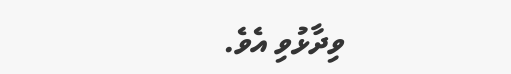ވިދާޅުވި އެވެ.